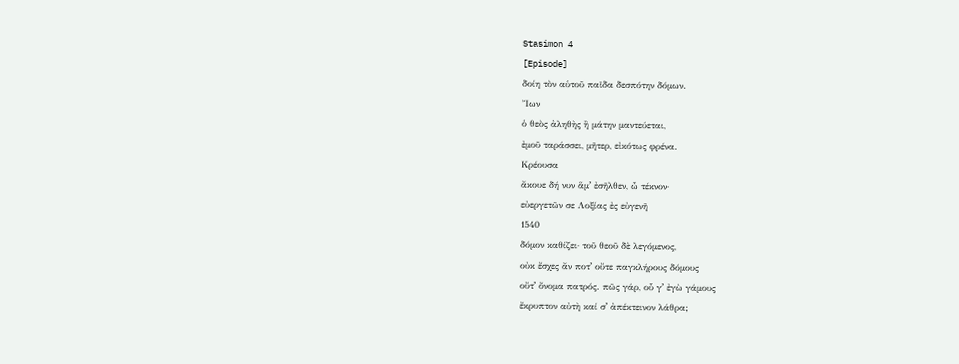Stasimon 4
[Episode]
δοίη τὸν αὑτοῦ παῖδα δεσπότην δόμων.
Ἴων
ὁ θεὸς ἀληθὴς ἢ μάτην μαντεύεται,
ἐμοῦ ταράσσει, μῆτερ, εἰκότως φρένα.
Κρέουσα
ἄκουε δή νυν ἅμʼ ἐσῆλθεν, ὦ τέκνον·
εὐεργετῶν σε Λοξίας ἐς εὐγενῆ
1540
δόμον καθίζει· τοῦ θεοῦ δὲ λεγόμενος,
οὐκ ἔσχες ἄν ποτʼ οὔτε παγκλήρους δόμους
οὔτʼ ὄνομα πατρός. πῶς γάρ, οὗ γʼ ἐγὼ γάμους
ἔκρυπτον αὐτὴ καί σʼ ἀπέκτεινον λάθρα;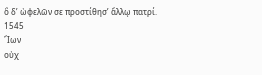ὃ δʼ ὠφελῶν σε προστίθησʼ ἄλλῳ πατρί.
1545
Ἴων
οὐχ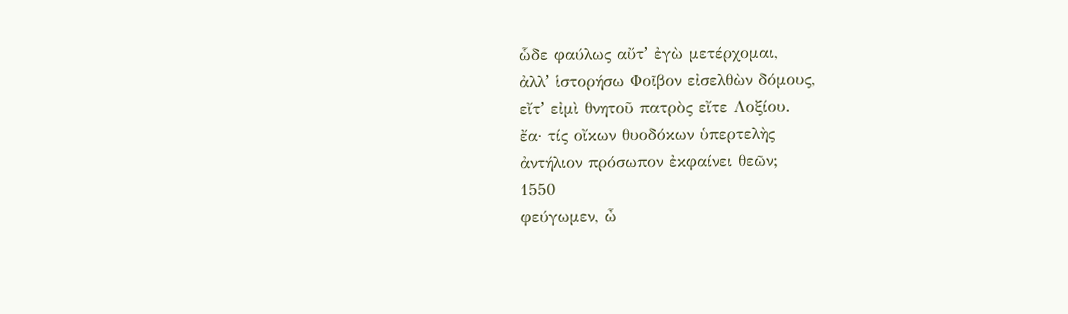ὧδε φαύλως αὔτʼ ἐγὼ μετέρχομαι,
ἀλλʼ ἱστορήσω Φοῖβον εἰσελθὼν δόμους,
εἴτʼ εἰμὶ θνητοῦ πατρὸς εἴτε Λοξίου.
ἔα· τίς οἴκων θυοδόκων ὑπερτελὴς
ἀντήλιον πρόσωπον ἐκφαίνει θεῶν;
1550
φεύγωμεν, ὦ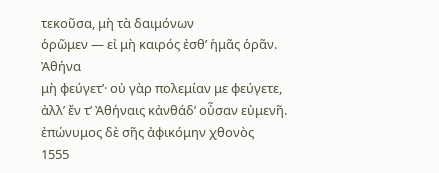τεκοῦσα, μὴ τὰ δαιμόνων
ὁρῶμεν — εἰ μὴ καιρός ἐσθʼ ἡμᾶς ὁρᾶν.
Ἀθήνα
μὴ φεύγετʼ· οὐ γὰρ πολεμίαν με φεύγετε,
ἀλλʼ ἔν τʼ Ἀθήναις κἀνθάδʼ οὖσαν εὐμενῆ.
ἐπώνυμος δὲ σῆς ἀφικόμην χθονὸς
1555